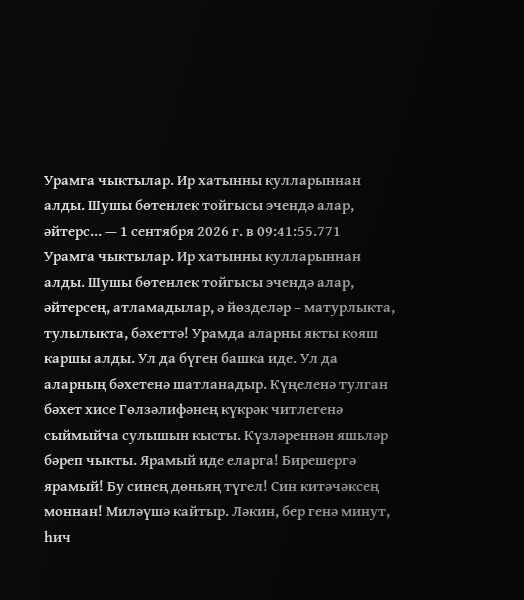Урамга чыктылар. Ир хатынны кулларыннан алды. Шушы бөтенлек тойгысы эчендә алар, әйтерс... — 1 сентября 2026 г. в 09:41:55.771
Урамга чыктылар. Ир хатынны кулларыннан алды. Шушы бөтенлек тойгысы эчендә алар, әйтерсең, атламадылар, ә йөзделәр – матурлыкта, тулылыкта, бәхеттә! Урамда аларны якты кояш каршы алды. Ул да бүген башка иде. Ул да аларның бәхетенә шатланадыр. Күңеленә тулган бәхет хисе Гөлзәлифәнең күкрәк читлегенә сыймыйча сулышын кысты. Күзләреннән яшьләр бәреп чыкты. Ярамый иде еларга! Бирешергә ярамый! Бу синең дөньяң түгел! Син китәчәксең моннан! Миләүшә кайтыр. Ләкин, бер генә минут, һич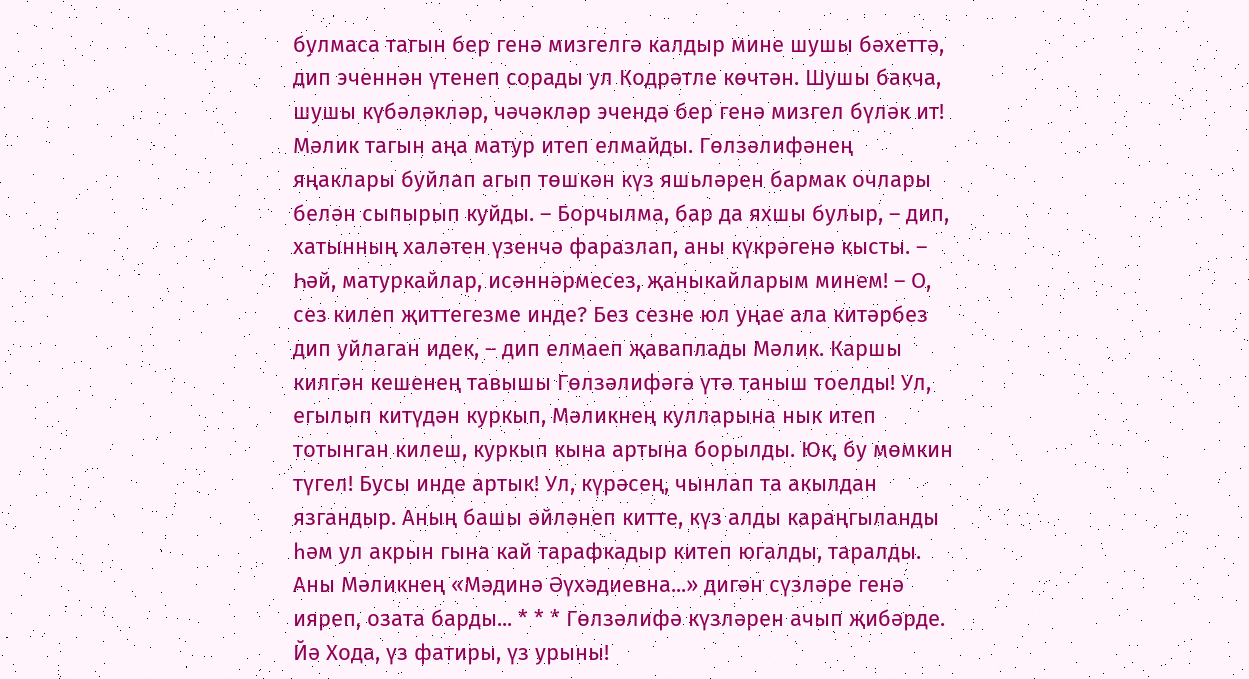булмаса тагын бер генә мизгелгә калдыр мине шушы бәхеттә, дип эченнән үтенеп сорады ул Кодрәтле көчтән. Шушы бакча, шушы күбәләкләр, чәчәкләр эчендә бер генә мизгел бүләк ит! Мәлик тагын аңа матур итеп елмайды. Гөлзәлифәнең яңаклары буйлап агып төшкән күз яшьләрен бармак очлары белән сыпырып куйды. – Борчылма, бар да яхшы булыр, – дип, хатынның халәтен үзенчә фаразлап, аны күкрәгенә кысты. – Һәй, матуркайлар, исәннәрмесез, җаныкайларым минем! – О, сез килеп җиттегезме инде? Без сезне юл уңае ала китәрбез дип уйлаган идек, – дип елмаеп җаваплады Мәлик. Каршы килгән кешенең тавышы Гөлзәлифәгә үтә таныш тоелды! Ул, егылып китүдән куркып, Мәликнең кулларына нык итеп тотынган килеш, куркып кына артына борылды. Юк, бу мөмкин түгел! Бусы инде артык! Ул, күрәсең, чынлап та акылдан язгандыр. Аның башы әйләнеп китте, күз алды караңгыланды һәм ул акрын гына кай тарафкадыр китеп югалды, таралды. Аны Мәликнең «Мәдинә Әүхәдиевна...» дигән сүзләре генә ияреп, озата барды... * * * Гөлзәлифә күзләрен ачып җибәрде. Йә Хода, үз фатиры, үз урыны!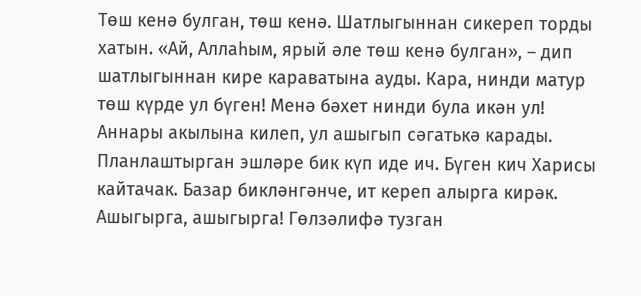Төш кенә булган, төш кенә. Шатлыгыннан сикереп торды хатын. «Ай, Аллаһым, ярый әле төш кенә булган», – дип шатлыгыннан кире караватына ауды. Кара, нинди матур төш күрде ул бүген! Менә бәхет нинди була икән ул! Аннары акылына килеп, ул ашыгып сәгатькә карады. Планлаштырган эшләре бик күп иде ич. Бүген кич Харисы кайтачак. Базар бикләнгәнче, ит кереп алырга кирәк. Ашыгырга, ашыгырга! Гөлзәлифә тузган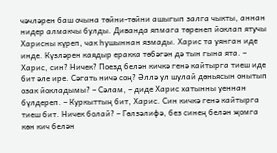чәчләрен баш очына төйни-төйни ашыгып залга чыкты, аннан нидер алмакчы булды. Диванда япмага төренеп йоклап ятучы Харисны күреп, чак һушыннан язмады. Харис та уянган иде инде. Күзләрен каядыр еракка төбәгән дә тын гына ята. – Харис, син? Ничек? Поезд белән кичкә генә кайтырга тиеш иде бит әле ире. Сәгать ничә соң? Әллә ул шулай дөньясын онытып озак йокладымы? – Сәлам, – диде Харис хатынны уеннан бүлдереп. – Куркыттың бит, Харис. Син кичкә генә кайтырга тиеш бит. Ничек болай? – Гөлзәлифә, без синең белән җомга көн кич белән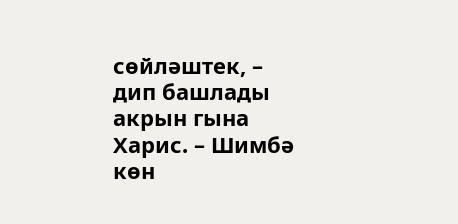сөйләштек, – дип башлады акрын гына Харис. – Шимбә көн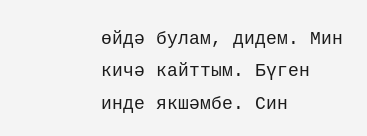өйдә булам, дидем. Мин кичә кайттым. Бүген инде якшәмбе. Син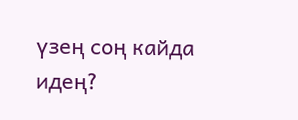үзең соң кайда идең?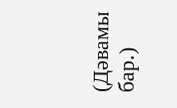(Дәвамы бар.)